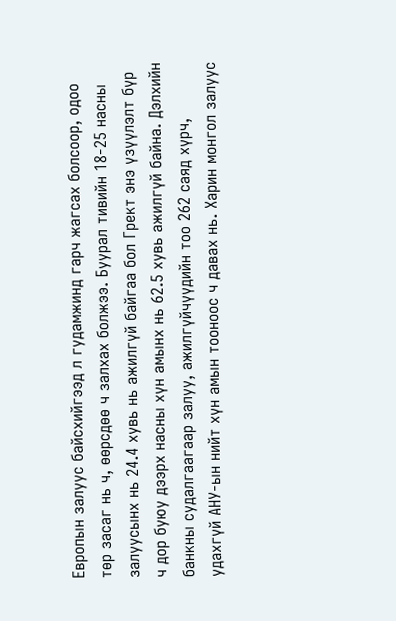Европын залуус байсхийгээд л гудамжинд гарч жагсах болсоор, одоо төр засаг нь ч, өөрсдөө ч залхах болжээ. Буурал тивийн 18-25 насны залуусынх нь 24.4 хувь нь ажилгүй байгаа бол Грект энэ үзүүлэлт бүр ч дор буюу дээрх насны хүн амынх нь 62.5 хувь ажилгүй байна. Дэлхийн банкны судалгаагаар залуу, ажилгүйчүүдийн тоо 262 саяд хүрч, удахгүй АНУ-ын нийт хүн амын тооноос ч давах нь. Харин монгол залуус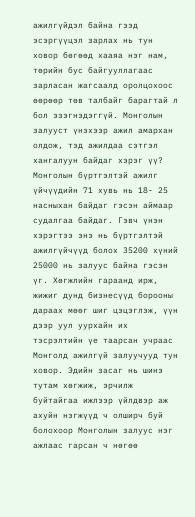ажилгүйдэл байна гээд эсэргүүцэл зарлах нь тун ховор бөгөөд хааяа нэг нам, төрийн бус байгууллагаас зарласан жагсаалд оролцохоос өөрөөр төв талбайг барагтай л бол эзэгнэдэггүй. Монголын залууст үнэхээр ажил амархан олдож, тэд ажилдаа сэтгэл хангалуун байдаг хэрэг үү?
Монголын бүртгэлтэй ажилг үйчүүдийн 71 хувь нь 18- 25 насныхан байдаг гэсэн аймаар судалгаа байдаг. Гэвч үнэн хэрэгтээ энэ нь бүртгэлтэй ажилгүйчүүд болох 35200 хүний 25000 нь залуус байна гэсэн үг. Хөгжлийн гараанд ирж, жижиг дунд бизнесүүд борооны дараах мөөг шиг цэцэглэж, үүн дээр уул уурхайн их тэсрэлтийн үе таарсан учраас Монголд ажилгүй залуучууд тун ховор. Эдийн засаг нь шинэ тутам хөгжиж, эрчилж буйтайгаа ижлээр үйлдвэр аж ахуйн нэгжүүд ч олширч буй болохоор Монголын залуус нэг ажлаас гарсан ч нөгөө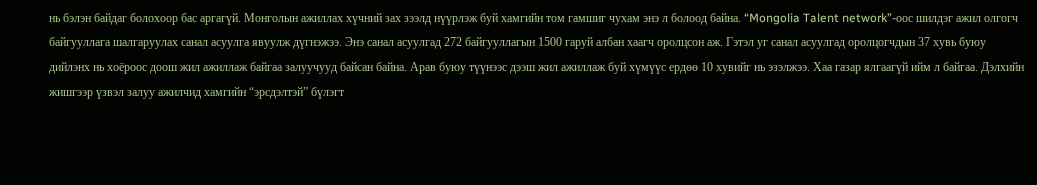нь бэлэн байдаг болохоор бас аргагүй. Монголын ажиллах хүчний зах зээлд нүүрлэж буй хамгийн том гамшиг чухам энэ л болоод байна. “Mongolia Talent network”-оос шилдэг ажил олгогч байгууллага шалгаруулах санал асуулга явуулж дүгнэжээ. Энэ санал асуулгад 272 байгууллагын 1500 гаруй албан хаагч оролцсон аж. Гэтэл уг санал асуулгад оролцогчдын 37 хувь буюу дийлэнх нь хоёроос доош жил ажиллаж байгаа залуучууд байсан байна. Арав буюу түүнээс дээш жил ажиллаж буй хүмүүс ердөө 10 хувийг нь эзэлжээ. Хаа газар ялгаагүй ийм л байгаа. Дэлхийн жишгээр үзвэл залуу ажилчид хамгийн “эрсдэлтэй” бүлэгт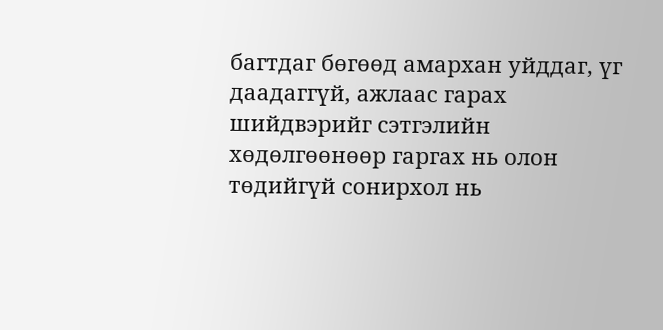багтдаг бөгөөд амархан уйддаг, үг даадаггүй, ажлаас гарах шийдвэрийг сэтгэлийн хөдөлгөөнөөр гаргах нь олон төдийгүй сонирхол нь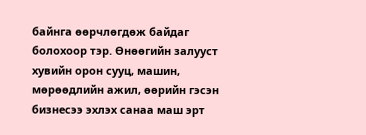байнга өөрчлөгдөж байдаг болохоор тэр. Өнөөгийн залууст хувийн орон сууц, машин, мөрөөдлийн ажил, өөрийн гэсэн бизнесээ эхлэх санаа маш эрт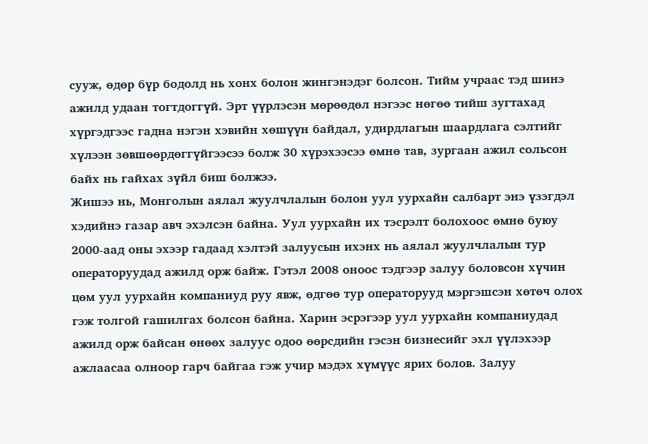сууж, өдөр бүр бодолд нь хонх болон жингэнэдэг болсон. Тийм учраас тэд шинэ ажилд удаан тогтдоггүй. Эрт үүрлэсэн мөрөөдөл нэгээс нөгөө тийш зугтахад хүргэдгээс гадна нэгэн хэвийн хөшүүн байдал, удирдлагын шаардлага сэлтийг хүлээн зөвшөөрдөггүйгээсээ болж 30 хүрэхээсээ өмнө тав, зургаан ажил сольсон байх нь гайхах зүйл биш болжээ.
Жишээ нь, Монголын аялал жуулчлалын болон уул уурхайн салбарт энэ үзэгдэл хэдийнэ газар авч эхэлсэн байна. Уул уурхайн их тэсрэлт болохоос өмнө буюу 2000-аад оны эхээр гадаад хэлтэй залуусын ихэнх нь аялал жуулчлалын тур операторуудад ажилд орж байж. Гэтэл 2008 оноос тэдгээр залуу боловсон хүчин цөм уул уурхайн компаниуд руу явж, өдгөө тур операторууд мэргэшсэн хөтөч олох гэж толгой гашилгах болсон байна. Харин эсрэгээр уул уурхайн компаниудад ажилд орж байсан өнөөх залуус одоо өөрсдийн гэсэн бизнесийг эхл үүлэхээр ажлаасаа олноор гарч байгаа гэж учир мэдэх хүмүүс ярих болов. Залуу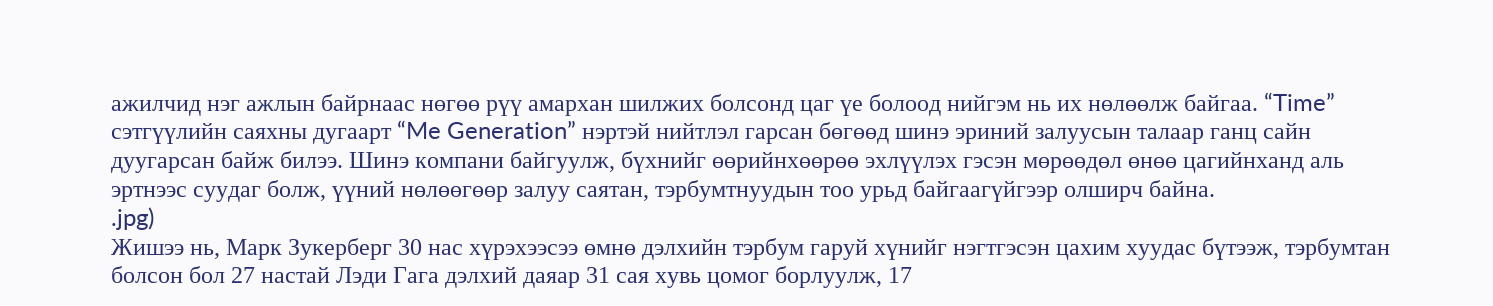ажилчид нэг ажлын байрнаас нөгөө рүү амархан шилжих болсонд цаг үе болоод нийгэм нь их нөлөөлж байгаа. “Time” сэтгүүлийн саяхны дугаарт “Me Generation” нэртэй нийтлэл гарсан бөгөөд шинэ эриний залуусын талаар ганц сайн дуугарсан байж билээ. Шинэ компани байгуулж, бүхнийг өөрийнхөөрөө эхлүүлэх гэсэн мөрөөдөл өнөө цагийнханд аль эртнээс суудаг болж, үүний нөлөөгөөр залуу саятан, тэрбумтнуудын тоо урьд байгаагүйгээр олширч байна.
.jpg)
Жишээ нь, Марк Зукерберг 30 нас хүрэхээсээ өмнө дэлхийн тэрбум гаруй хүнийг нэгтгэсэн цахим хуудас бүтээж, тэрбумтан болсон бол 27 настай Лэди Гага дэлхий даяар 31 сая хувь цомог борлуулж, 17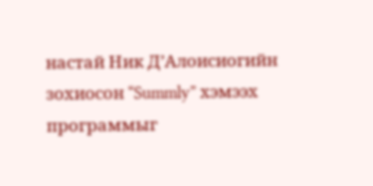настай Ник Д’Алоисиогийн зохиосон “Summly” хэмээх программыг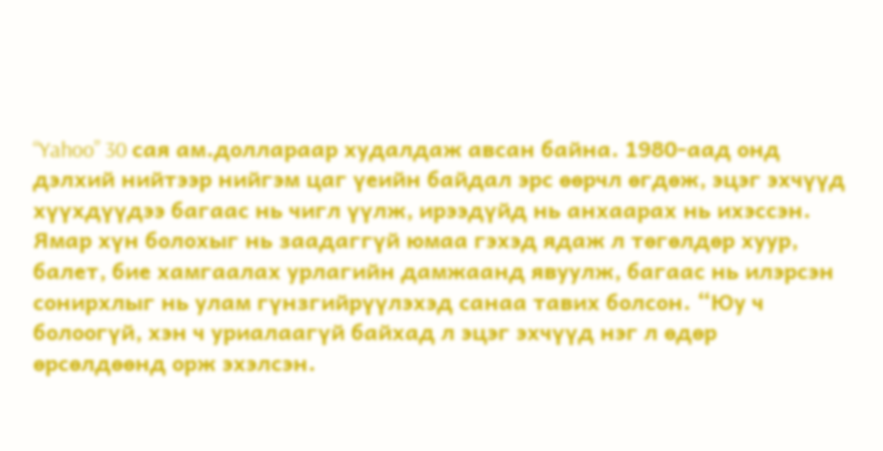“Yahoo” 30 сая ам.доллараар худалдаж авсан байна. 1980-аад онд дэлхий нийтээр нийгэм цаг үеийн байдал эрс өөрчл өгдөж, эцэг эхчүүд хүүхдүүдээ багаас нь чигл үүлж, ирээдүйд нь анхаарах нь ихэссэн. Ямар хүн болохыг нь заадаггүй юмаа гэхэд ядаж л төгөлдөр хуур, балет, бие хамгаалах урлагийн дамжаанд явуулж, багаас нь илэрсэн сонирхлыг нь улам гүнзгийрүүлэхэд санаа тавих болсон. “Юу ч болоогүй, хэн ч уриалаагүй байхад л эцэг эхчүүд нэг л өдөр өрсөлдөөнд орж эхэлсэн.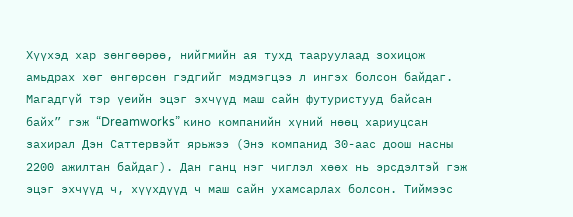Хүүхэд хар зөнгөөрөө, нийгмийн ая тухд тааруулаад зохицож амьдрах хөг өнгөрсөн гэдгийг мэдмэгцээ л ингэх болсон байдаг. Магадгүй тэр үеийн эцэг эхчүүд маш сайн футуристууд байсан байх” гэж “Dreamworks” кино компанийн хүний нөөц хариуцсан захирал Дэн Саттервэйт ярьжээ (Энэ компанид 30-аас доош насны 2200 ажилтан байдаг). Дан ганц нэг чиглэл хөөх нь эрсдэлтэй гэж эцэг эхчүүд ч, хүүхдүүд ч маш сайн ухамсарлах болсон. Тиймээс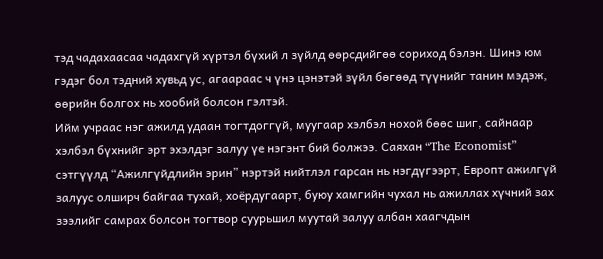тэд чадахаасаа чадахгүй хүртэл бүхий л зүйлд өөрсдийгөө сориход бэлэн. Шинэ юм гэдэг бол тэдний хувьд ус, агаараас ч үнэ цэнэтэй зүйл бөгөөд түүнийг танин мэдэж, өөрийн болгох нь хообий болсон гэлтэй.
Ийм учраас нэг ажилд удаан тогтдоггүй, муугаар хэлбэл нохой бөөс шиг, сайнаар хэлбэл бүхнийг эрт эхэлдэг залуу үе нэгэнт бий болжээ. Саяхан “The Economist” сэтгүүлд “Ажилгүйдлийн эрин” нэртэй нийтлэл гарсан нь нэгдүгээрт, Европт ажилгүй залуус олширч байгаа тухай, хоёрдугаарт, буюу хамгийн чухал нь ажиллах хүчний зах зээлийг самрах болсон тогтвор суурьшил муутай залуу албан хаагчдын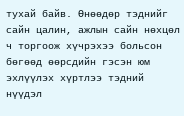тухай байв. Өнөөдөр тэднийг сайн цалин, ажлын сайн нөхцөл ч торгоож хүчрэхээ больсон бөгөөд өөрсдийн гэсэн юм эхлүүлэх хүртлээ тэдний нүүдэл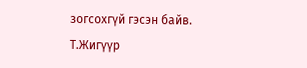зогсохгүй гэсэн байв.
Т.Жигүүр